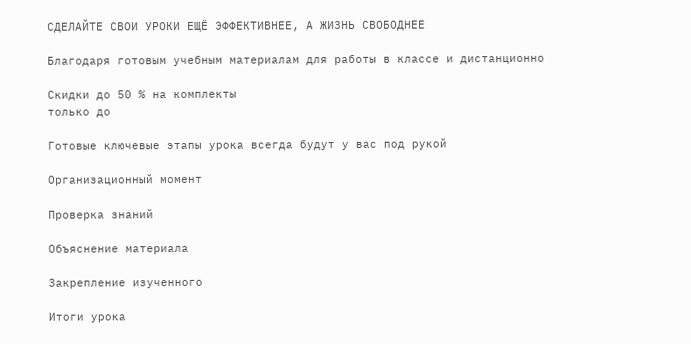СДЕЛАЙТЕ СВОИ УРОКИ ЕЩЁ ЭФФЕКТИВНЕЕ, А ЖИЗНЬ СВОБОДНЕЕ

Благодаря готовым учебным материалам для работы в классе и дистанционно

Скидки до 50 % на комплекты
только до

Готовые ключевые этапы урока всегда будут у вас под рукой

Организационный момент

Проверка знаний

Объяснение материала

Закрепление изученного

Итоги урока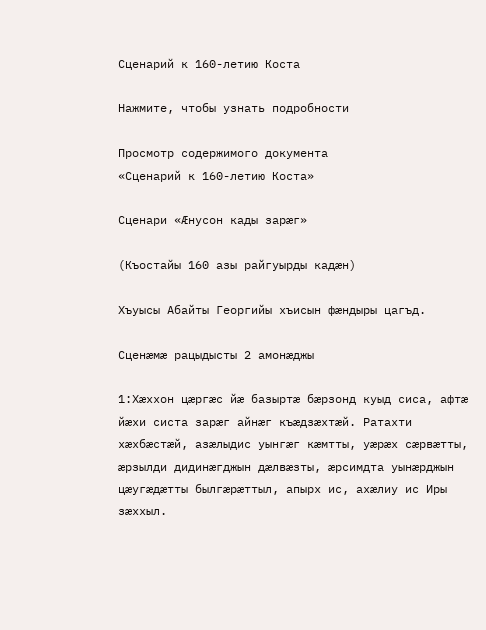Сценарий к 160-летию Коста

Нажмите, чтобы узнать подробности

Просмотр содержимого документа
«Сценарий к 160-летию Коста»

Сценари «Æнусон кады зарæг»

(Къостайы 160 азы райгуырды кадæн)

Хъуысы Абайты Георгийы хъисын фæндыры цагъд.

Сценæмæ рацыдысты 2 амонæджы

1:Хæххон цæргæс йæ базыртæ бæрзонд куыд сиса, афтæ йæхи систа зарæг айнæг къæдзæхтæй. Ратахти хæхбæстæй, азæлыдис уынгæг кæмтты, уæрæх сæрвæтты, æрзылди дидинæгджын дæлвæзты, æрсимдта уынæрджын цæугæдæтты былгæрæттыл, апырх ис, ахæлиу ис Иры зæххыл.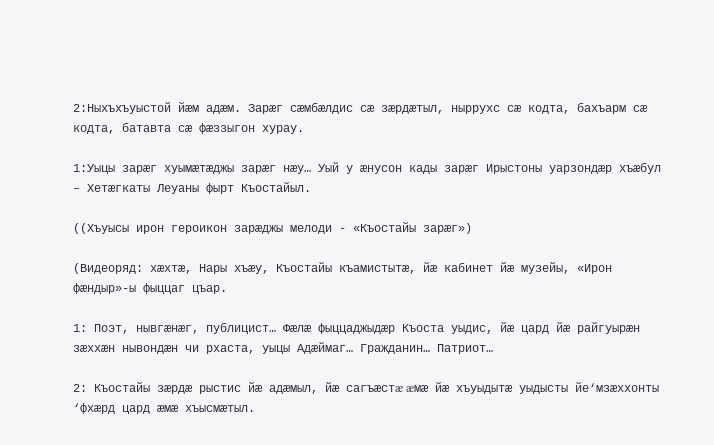2:Ныхъхъуыстой йæм адæм. Зарæг сæмбæлдис сæ зæрдæтыл, ныррухс сæ кодта, бахъарм сæ кодта, батавта сæ фæззыгон хурау.

1:Уыцы зарæг хуымæтæджы зарæг нæу… Уый у æнусон кады зарæг Ирыстоны уарзондæр хъæбул – Хетæгкаты Леуаны фырт Къостайыл.

((Хъуысы ирон героикон зарæджы мелоди - «Къостайы зарæг»)

(Видеоряд: хæхтæ, Нары хъæу, Къостайы къамистытæ, йæ кабинет йæ музейы, «Ирон фæндыр»-ы фыццаг цъар.

1: Поэт, нывгæнæг, публицист… Фæлæ фыццаджыдæр Къоста уыдис, йæ цард йæ райгуырæн зæххæн нывондæн чи рхаста, уыцы Адæймаг… Гражданин… Патриот…

2: Къостайы зæрдæ рыстис йæ адæмыл, йæ сагъæстæ æмæ йæ хъуыдытæ уыдысты йе‘мзæххонты ‘фхæрд цард æмæ хъысмæтыл.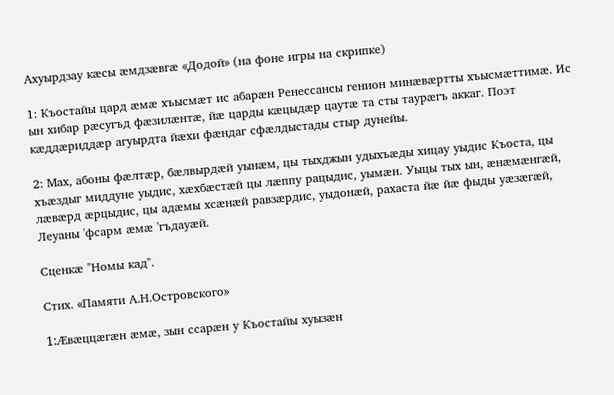Ахуырдзау кæсы æмдзæвгæ «Додой» (на фоне игры на скрипке)

1: Къостайы цард æмæ хъысмæт ис абарæн Ренессансы генион минæвæртты хъысмæттимæ. Ис ын хибар рæсугъд фæзилæнтæ, йæ царды кæцыдæр цаутæ та сты таурæгъ аккаг. Поэт кæддæриддæр агуырдта йæхи фæндаг сфæлдыстады стыр дунейы.

2: Мах, абоны фæлтæр, бæлвырдæй уынæм, цы тыхджын удыхъæды хицау уыдис Къоста, цы хъæздыг миддуне уыдис, хæхбæстæй цы лæппу рацыдис, уымæн. Уыцы тых ын, æнæмæнгæй, лæвæрд æрцыдис, цы адæмы хсæнæй равзæрдис, уыдонæй, рахаста йæ йæ фыды уæзæгæй, Леуаны 'фсарм æмæ 'гъдауæй.

Сценкæ "Номы кад".

Стих. «Памяти А.Н.Островского»

1:Æвæццæгæн æмæ, зын ссарæн у Къостайы хуызæн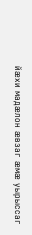йæхи мадæлон æвзаг æмæ уырыссаг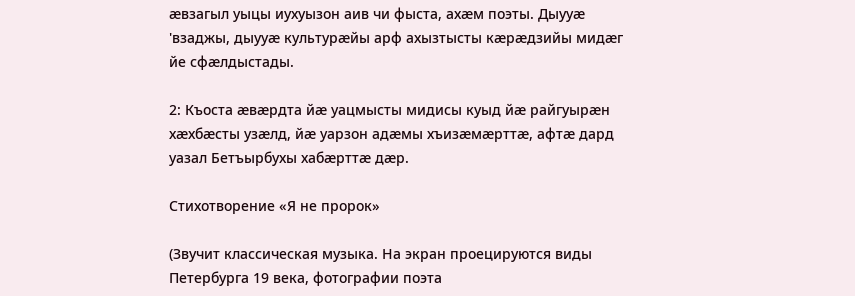æвзагыл уыцы иухуызон аив чи фыста, ахæм поэты. Дыууæ 'взаджы, дыууæ культурæйы арф ахызтысты кæрæдзийы мидæг йе сфæлдыстады.

2: Къоста æвæрдта йæ уацмысты мидисы куыд йæ райгуырæн хæхбæсты узæлд, йæ уарзон адæмы хъизæмæрттæ, афтæ дард уазал Бетъырбухы хабæрттæ дæр.

Стихотворение «Я не пророк»

(Звучит классическая музыка. На экран проецируются виды Петербурга 19 века, фотографии поэта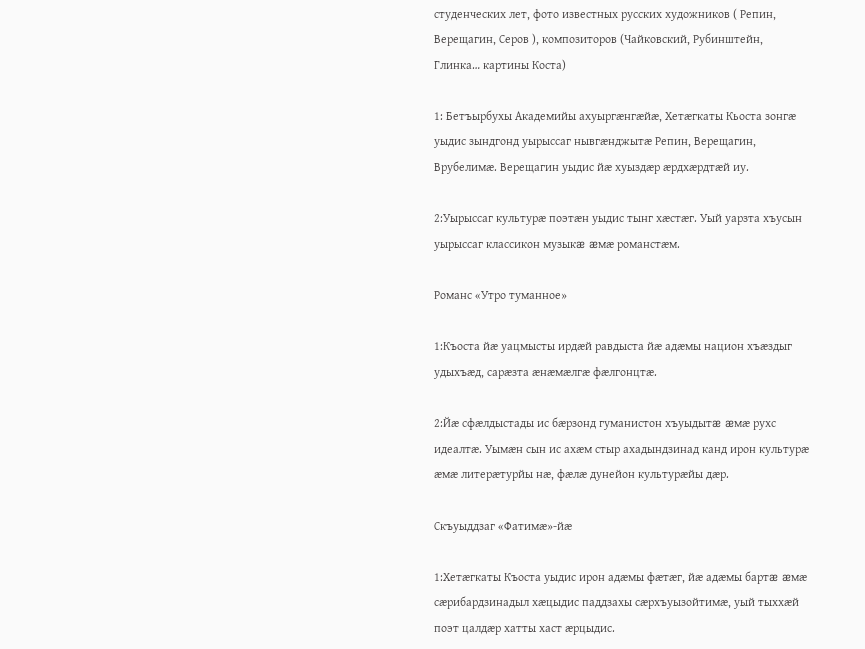студенческих лет, фото известных русских художников ( Репин, Верещагин, Серов ), композиторов (Чайковский, Рубинштейн, Глинка… картины Коста)

1: Бетъырбухы Академийы ахуыргæнгæйæ, Хетæгкаты Кьоста зонгæ уыдис зындгонд уырыссаг нывгæнджытæ Репин, Верещагин, Врубелимæ. Верещагин уыдис йæ хуыздæр æрдхæрдтæй иу.

2:Уырыссаг культурæ поэтæн уыдис тынг хæстæг. Уый уарзта хъусын уырыссаг классикон музыкæ æмæ романстæм.

Романс «Утро туманное»

1:Къоста йæ уацмысты ирдæй равдыста йæ адæмы национ хъæздыг удыхъæд, сарæзта æнæмæлгæ фæлгонцтæ.

2:Йæ сфæлдыстады ис бæрзонд гуманистон хъуыдытæ æмæ рухс идеалтæ. Уымæн сын ис ахæм стыр ахадындзинад канд ирон культурæ æмæ литерæтурйы нæ, фæлæ дунейон культурæйы дæр.

Скъуыддзаг «Фатимæ»-йæ

1:Хетæгкаты Къоста уыдис ирон адæмы фæтæг, йæ адæмы бартæ æмæ сæрибардзинадыл хæцыдис паддзахы сæрхъуызойтимæ, уый тыххæй поэт цалдæр хатты хаст æрцыдис.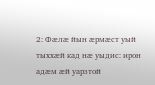2: Фæлæ йын æрмæст уый тыххæй кад нæ уыдис: ирон адæм æй уарзтой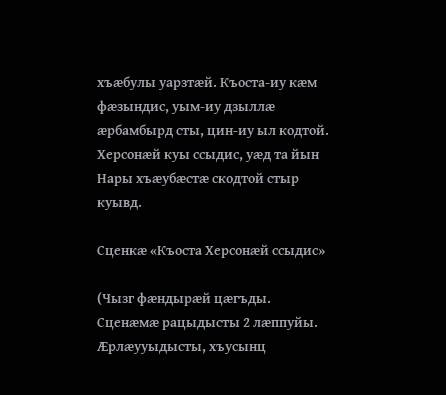хъæбулы уарзтæй. Къоста-иу кæм фæзындис, уым-иу дзыллæ æрбамбырд сты, цин-иу ыл кодтой. Херсонæй куы ссыдис, уæд та йын Нары хъæубæстæ скодтой стыр куывд.

Сценкæ «Къоста Херсонæй ссыдис»

(Чызг фæндырæй цæгъды. Сценæмæ рацыдысты 2 лæппуйы. Æрлæууыдысты, хъусынц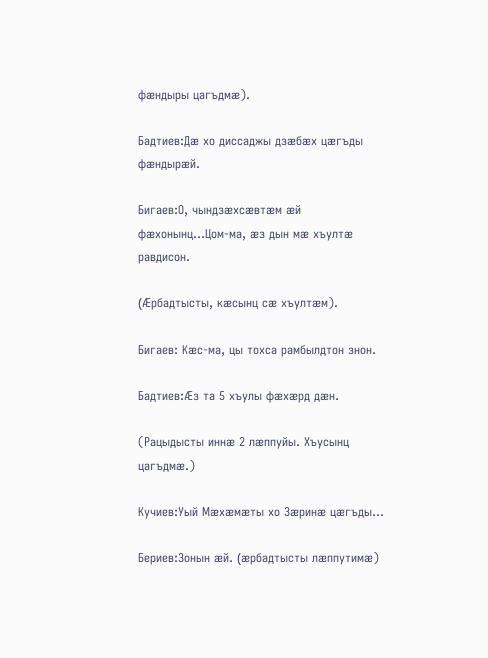фæндыры цагъдмæ).

Бадтиев:Дæ хо диссаджы дзæбæх цæгъды фæндырæй.

Бигаев:О, чындзæхсæвтæм æй фæхонынц…Цом-ма, æз дын мæ хъултæ равдисон.

(Æрбадтысты, кæсынц сæ хъултæм).

Бигаев: Кæс-ма, цы тохса рамбылдтон знон.

Бадтиев:Æз та 5 хъулы фæхæрд дæн.

(Рацыдысты иннæ 2 лæппуйы. Хъусынц цагъдмæ.)

Кучиев:Уый Мæхæмæты хо Зæринæ цæгъды…

Бериев:Зонын æй. (æрбадтысты лæппутимæ)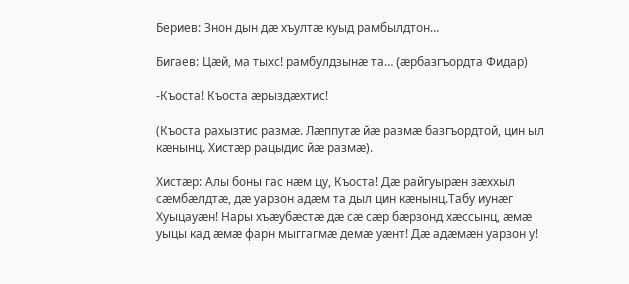Бериев: Знон дын дæ хъултæ куыд рамбылдтон…

Бигаев: Цæй, ма тыхс! рамбулдзынæ та… (æрбазгъордта Фидар)

-Къоста! Къоста æрыздæхтис!

(Къоста рахызтис размæ. Лæппутæ йæ размæ базгъордтой, цин ыл кæнынц. Хистæр рацыдис йæ размæ).

Хистæр: Алы боны гас нæм цу, Къоста! Дæ райгуырæн зæххыл сæмбæлдтæ, дæ уарзон адæм та дыл цин кæнынц.Табу иунæг Хуыцауæн! Нары хъæубæстæ дæ сæ сæр бæрзонд хæссынц, æмæ уыцы кад æмæ фарн мыггагмæ демæ уæнт! Дæ адæмæн уарзон у!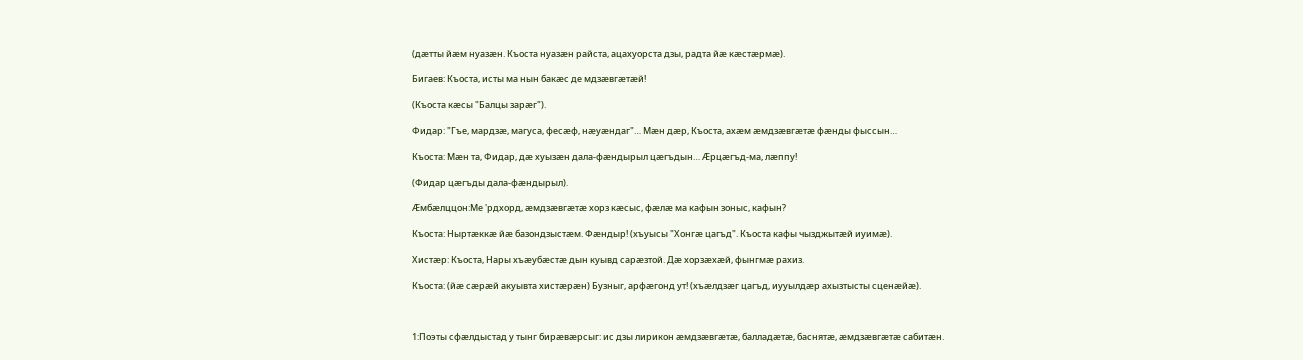(дæтты йæм нуазæн. Къоста нуазæн райста, ацахуорста дзы, радта йæ кæстæрмæ).

Бигаев: Къоста, исты ма нын бакæс де мдзæвгæтæй!

(Къоста кæсы "Балцы зарæг").

Фидар: "Гъе, мардзæ, магуса, фесæф, нæуæндаг"… Мæн дæр, Къоста, ахæм æмдзæвгæтæ фæнды фыссын…

Къоста: Мæн та, Фидар, дæ хуызæн дала-фæндырыл цæгъдын… Æрцæгъд-ма, лæппу!

(Фидар цæгъды дала-фæндырыл).

Æмбæлццон:Ме 'рдхорд, æмдзæвгæтæ хорз кæсыс, фæлæ ма кафын зоныс, кафын?

Къоста: Ныртæккæ йæ базондзыстæм. Фæндыр! (хъуысы "Хонгæ цагъд". Къоста кафы чызджытæй иуимæ).

Хистæр: Къоста, Нары хъæубæстæ дын куывд сарæзтой. Дæ хорзæхæй, фынгмæ рахиз.

Къоста: (йæ сæрæй акуывта хистæрæн) Бузныг, арфæгонд ут! (хъæлдзæг цагъд, иууылдæр ахызтысты сценæйæ).



1:Поэты сфæлдыстад у тынг бирæвæрсыг: ис дзы лирикон æмдзæвгæтæ, балладæтæ, баснятæ, æмдзæвгæтæ сабитæн.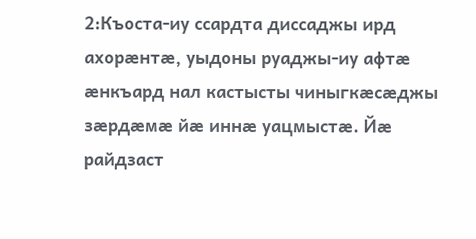2:Къоста-иу ссардта диссаджы ирд ахорæнтæ, уыдоны руаджы-иу афтæ æнкъард нал кастысты чиныгкæсæджы зæрдæмæ йæ иннæ уацмыстæ. Йæ райдзаст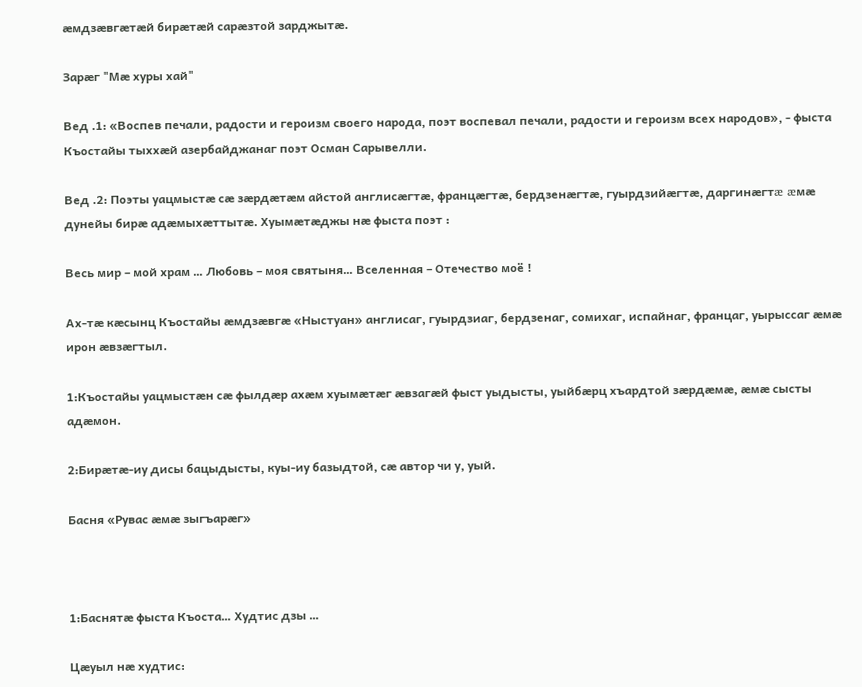æмдзæвгæтæй бирæтæй сарæзтой зарджытæ.

Зарæг "Мæ хуры хай"

Вед .1: «Воспев печали, радости и героизм своего народа, поэт воспевал печали, радости и героизм всех народов», - фыста Къостайы тыххæй азербайджанаг поэт Осман Сарывелли.

Вед .2: Поэты уацмыстæ сæ зæрдæтæм айстой англисæгтæ, францæгтæ, бердзенæгтæ, гуырдзийæгтæ, даргинæгтæ æмæ дунейы бирæ адæмыхæттытæ. Хуымæтæджы нæ фыста поэт :

Весь мир – мой храм … Любовь – моя святыня… Вселенная – Отечество моё !

Ах-тæ кæсынц Къостайы æмдзæвгæ «Ныстуан» англисаг, гуырдзиаг, бердзенаг, сомихаг, испайнаг, францаг, уырыссаг æмæ ирон æвзæгтыл.

1:Къостайы уацмыстæн сæ фылдæр ахæм хуымæтæг æвзагæй фыст уыдысты, уыйбæрц хъардтой зæрдæмæ, æмæ сысты адæмон.

2:Бирæтæ-иу дисы бацыдысты, куы-иу базыдтой, сæ автор чи у, уый.

Басня «Рувас æмæ зыгъарæг»



1:Баснятæ фыста Къоста… Худтис дзы …

Цæуыл нæ худтис: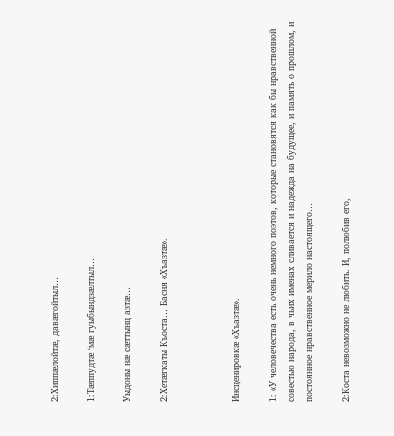2:Хиппæлойтæ, давæгойтыл…

1:Тæппудтæ ‘мæ гуыбындзæлтыл…

Уыдоны нæ сæттынц азтæ…

2:Хетæгкаты Къоста… Басня «Хъазтæ».



Инсценировкæ «Хъазтæ».

1: «У человечества есть очень немного поэтов, которые становятся как бы нравственной совестью народа, в чьих именах сливается и надежда на будущее, и память о прошлом, и постоянное нравственное мерило настоящего…

2:Коста невозможно не любить. И, полюбив его,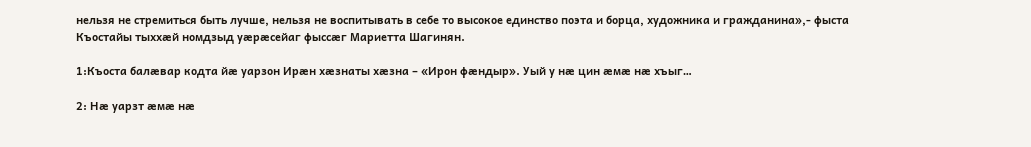нельзя не стремиться быть лучше, нельзя не воспитывать в себе то высокое единство поэта и борца, художника и гражданина»,- фыста Къостайы тыххæй номдзыд уæрæсейаг фыссæг Мариетта Шагинян.

1:Къоста балæвар кодта йæ уарзон Ирæн хæзнаты хæзна – «Ирон фæндыр». Уый у нæ цин æмæ нæ хъыг…

2: Нæ уарзт æмæ нæ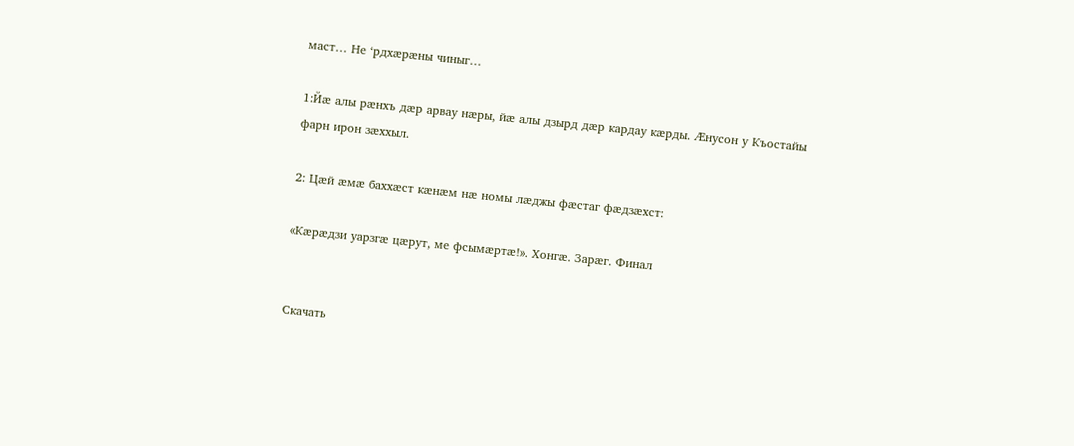маст… Не ‘рдхæрæны чиныг…

1:Йæ алы рæнхъ дæр арвау нæры, йæ алы дзырд дæр кардау кæрды. Æнусон у Къостайы фарн ирон зæххыл.

2: Цæй æмæ баххæст кæнæм нæ номы лæджы фæстаг фæдзæхст:

«Кæрæдзи уарзгæ цæрут, ме фсымæртæ!». Хонгæ. Зарæг. Финал


Скачать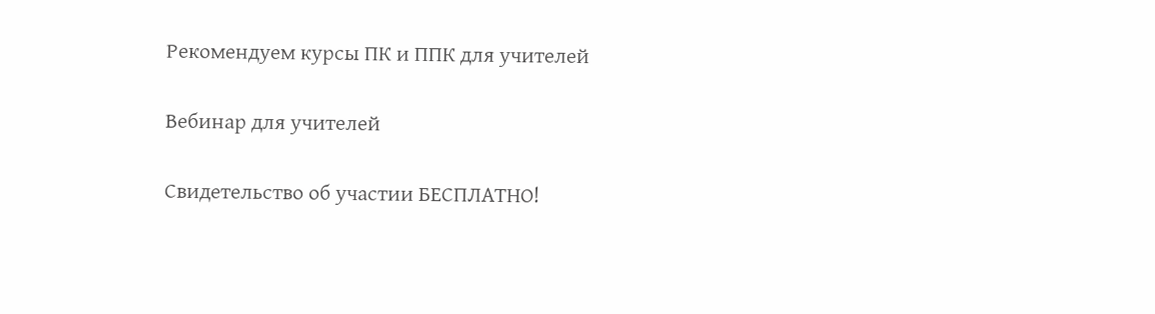Рекомендуем курсы ПК и ППК для учителей

Вебинар для учителей

Свидетельство об участии БЕСПЛАТНО!